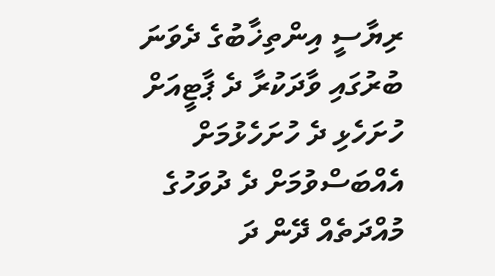ރިޔާސީ އިންތިޚާބުގެ ދެވަނަ ބުރުގައި ވާދަކުރާ ދެ ޕާޓީއަށް ހުށަހެޅި ދެ ހުށަހެޅުމަށް އެއްބަސްވުމަށް ދެ ދުވަހުގެ މުއްދަތެއް ދޭން ދަ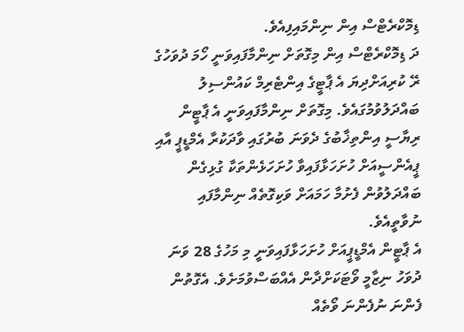ޑިމޮކްރެޓްސް އިން ނިންމައިފިއެވެ.
ދަ ޑިމޮކްރެޓްސް އިން މިގޮތަށް ނިންމާފައިވަނީ ހޯމަ ދުވަހުގެ ރޭ ކުރިއަށްދިޔަ އެ ޕާޓީގެ އިންޓެރިމް ކައުންސިލު ބައްދަލުވުމުގައެވެ. މިގޮތަށް ނިންމާފައިވަނީ އެ ޕާޓީން ރިޔާސީ އިންތިޚާބުގެ ދެވަނަ ބުރުގައި ވާދަކުރާ އެމްޑީޕީ އާއި ޕީއެންސީއަށް ހުށަހަޅާފައިވާ ހުށަހަޅެންތަކާ ގުޅިގެން ބައްދަލުވުން ފެށުމާ ހަމައަށް ވަކިގޮތެއް ނިންމާފައި ނުވާތީއެވެ.
އެ ޕާޓީން އެމްޑީޕީއަށް ހުށަހަޅާފައިވަނީ މި މަހުގެ 28 ވަނަ ދުވަހު ނިޒާމީ ވޯޓަކަށްދާން އެއްބަސްވުމަށެވެ. އެގޮތުން ފެންނަ ނުފެންނަ ވޯތެއް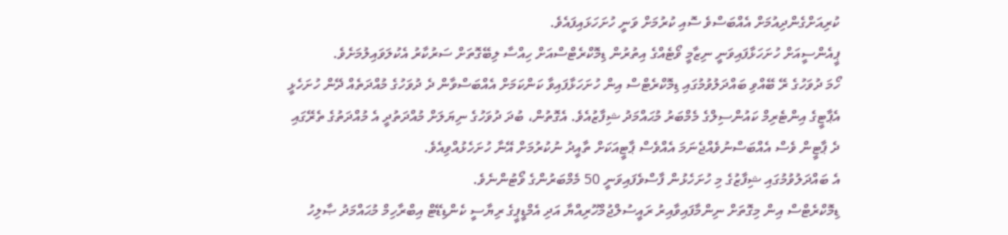ކުރިއަށްގެންދިއުމަށް އެއްބަސްވެ ސޮއި ކުރުމަށް ވަނީ ހުށަހަޅައިފައެވެ.
ޕީއެންސީއަށް ހުށަހަޅާފައިވަނީ ނިޒާމީ ވޯޓެއްގެ އިތުރުން ޑިމޮކްރެޓްސްއަށް ހިއްސާ ލިބޭގޮތަށް ސަރުކާރު އެކުލަވައިލުމަށެވެ.
ހޯމަ ދުވަހުގެ ރޭ ބޭއްވި ބައްދަލުވުމުގައި ޑިމޮކްރެޓްސް އިން ހުށަހަޅާފައިވާ ކަންކަމަށް އެއްބަސްވާން ދެ ދުވަހުގެ މުއްދަތެއް ދޭން ހުށަހެޅީ އެޕާޓީގެ އިންޓެރިމް ކައުންސިލްގެ މެމްބަރު މުޙައްމަދު ޝިފާޒުއެވެ. އެގޮތުން، ބުދަ ދުވަހުގެ ނިޔަލަށް މުއްދަތުދީ އެ މުއްދަތުގެ ތެރޭގައި ދެ ޕާޓީން ވެސް އެއްބަސްނުވެއްޖެނަމަ އެއްވެސް ޕާޓީއަކަށް ތާއީދު ނުކުރުމަށް އޭނާ ހުށަހެޅުއްވިއެވެ.
އެ ބައްދަލުވުމުގައި ޝިފާޒުގެ މި ހުށަހެޅުން ފާސްވެފައިވަނީ 50 މެމްބަރުންގެ ވޯޓުންނެވެ.
ޑިމޮކްރެޓްސް އިން މިގޮތަށް ނިންމާފައިވާއިރު ރައީސުލްޖުމްހޫރިއްޔާ އަދި އެމްޑީޕީގެ ރިޔާސީ ކެންޑިޑޭޓް އިބްރާހިމް މުޙައްމަދު ޞާލިހު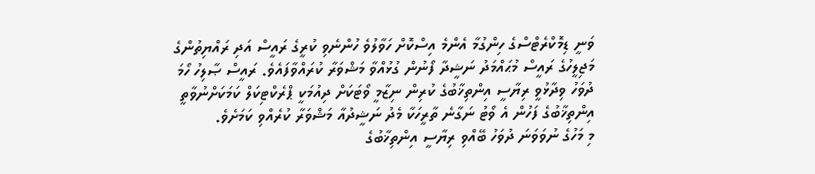ވަނީ ޑިމޮކްރެޓްސްގެ ހިންގުމާ އެންމެ އިސްކޮށް ހަވާލުވެ ހުންނެވި ކުރީގެ ރައީސް އަދި ރައްޔިތުންގެ މަޖިލީހުގެ ރައީސް މުޙައްމަދު ނަޝީދާ ފޯނުން ގުޅުއްވާ މަޝްވަރާ ކުރައްވާފައެވެ. ރައީސް ޞާލިހު ހޯމަ ދުވަހު ވިދާޅުވީ ރިޔާސީ އިންތިޚާބުގެ ކުރިން ނިޒާމީ ވޯޓަކަށް ދިއުމަކީ ޕްރެކްޓިކަލް ކަމަކަށްނުވާތީ އިންތިޚާބުގެ ފަހުން އެ ވޯޓު ނަގާނެ ތާރީހަކާ މެދު ނަޝީދުއާ މަޝްވަރާ ކުރެއްވި ކަމަށެވެ.
މި މަހުގެ ނުވަވަނަ ދުވަހު ބޭއްވި ރިޔާސީ އިންތިޚާބުގެ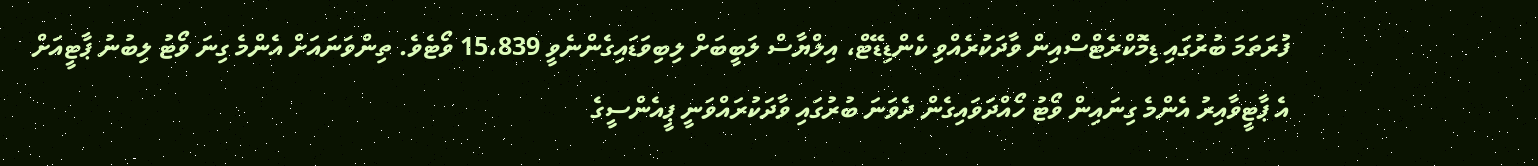ފުރަތަމަ ބުރުގައި ޑިމޮކްރެޓްސްއިން ވާދަކުރެއްވި ކެންޑިޑޭޓް، އިލްޔާސް ލަބީބަށް ލިބިވަޑައިގެންނެވީ 15،839 ވޯޓެވެ. ތިންވަނައަށް އެންމެ ގިނަ ވޯޓު ލިބުނު ޕާޓީއަށް އެ ޕާޓީވާއިރު އެންމެ ގިނައިން ވޯޓު ހޯއްދަވައިގެން ދެވަނަ ބުރުގައި ވާދަކުރައްވަނީ ޕީއެންސީގެ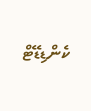ކެންޑިޑޭޓް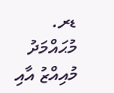ޑރ. މުޙައްމަދު މުއިއްޒު އާއި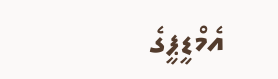އެމްޑީޕީގެ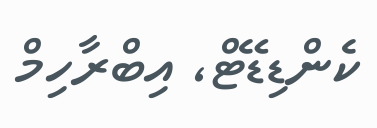ކެންޑިޑޭޓް، އިބްރާހިމް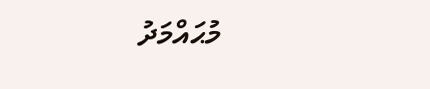މުޙައްމަދު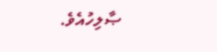ޞާލިހުއެވެ.